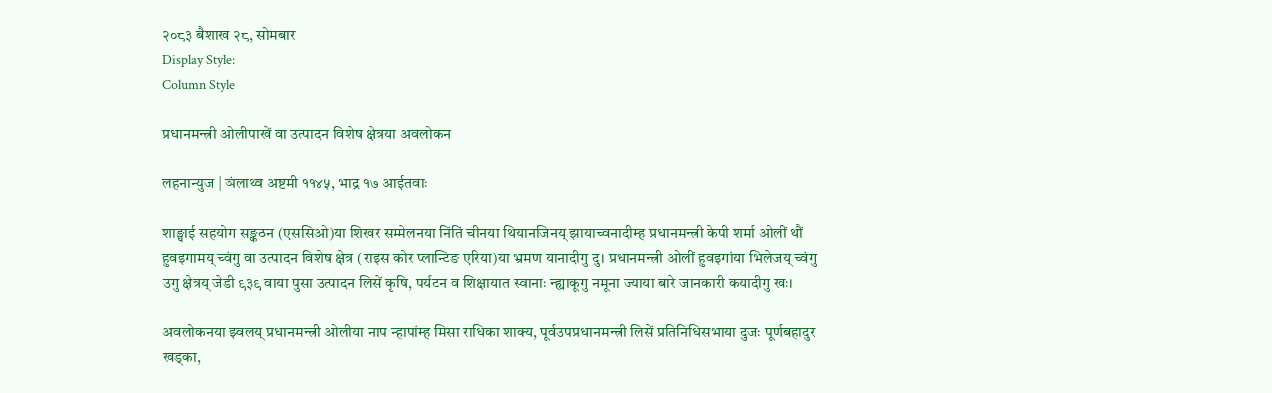२०८३ बैशाख २८, सोमबार
Display Style:
Column Style

प्रधानमन्त्री ओलीपाखें वा उत्पादन विशेष क्षेत्रया अवलोकन

लहनान्युज | ञंलाथ्व अष्टमी ११४५, भाद्र १७ आईतवाः

शाङ्घाई सहयोग सङ्कठन (एससिओ)या शिखर सम्मेलनया निंतिं चीनया थियानजिनय् झायाच्वनादीम्ह प्रधानमन्त्री केपी शर्मा ओलीं थौं हुवइगामय् च्वंगु वा उत्पादन विशेष क्षेत्र (राइस कोर प्लान्टिङ एरिया)या भ्रमण यानादीगु दु। प्रधानमन्त्री ओलीं हुवइगांया भिलेजय् च्वंगु उगु क्षेत्रय् जेडी ९३९ वाया पुसा उत्पादन लिसें कृषि, पर्यटन व शिक्षायात स्वानाः न्ह्याकूगु नमूना ज्याया बारे जानकारी कयादीगु खः।

अवलोकनया झ्वलय् प्रधानमन्त्री ओलीया नाप न्हापांम्ह मिसा राधिका शाक्य, पूर्वउपप्रधानमन्त्री लिसें प्रतिनिधिसभाया दुजः पूर्णबहादुर खड्का,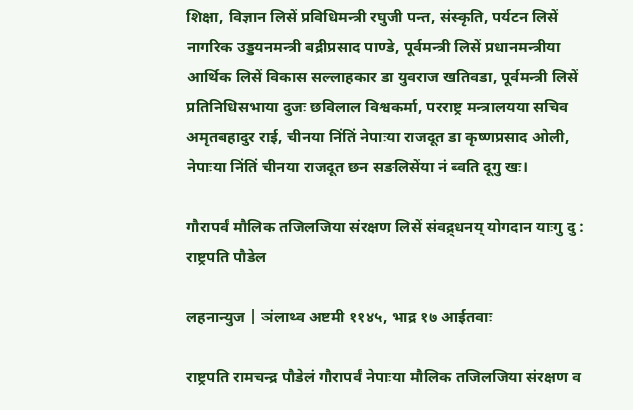शिक्षा, विज्ञान लिसें प्रविधिमन्त्री रघुजी पन्त, संस्कृति, पर्यटन लिसें नागरिक उड्डयनमन्त्री बद्रीप्रसाद पाण्डे, पूर्वमन्त्री लिसें प्रधानमन्त्रीया आर्थिक लिसें विकास सल्लाहकार डा युवराज खतिवडा, पूर्वमन्त्री लिसें प्रतिनिधिसभाया दुजः छविलाल विश्वकर्मा, परराष्ट्र मन्त्रालयया सचिव अमृतबहादुर राई, चीनया निंतिं नेपाःया राजदूत डा कृष्णप्रसाद ओली, नेपाःया निंतिं चीनया राजदूत छन सङलिसेंया नं ब्वति दूगु खः।

गौरापर्वं मौलिक तजिलजिया संरक्षण लिसें संवद्र्धनय् योगदान याःगु दु : राष्ट्रपति पौडेल

लहनान्युज | ञंलाथ्व अष्टमी ११४५, भाद्र १७ आईतवाः

राष्ट्रपति रामचन्द्र पौडेलं गौरापर्वं नेपाःया मौलिक तजिलजिया संरक्षण व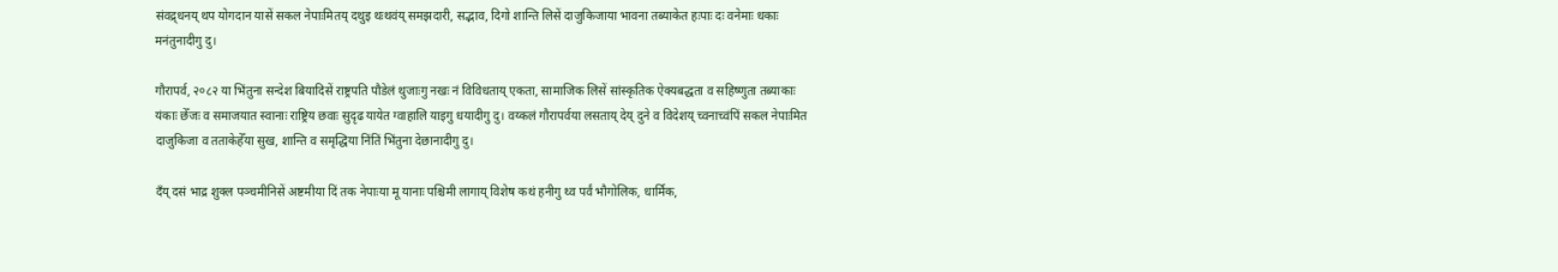संवद्र्धनय् थप योगदान यासें सकल नेपाःमितय् दथुइ थःथवंय् समझदारी, सद्भाव, दिगो शान्ति लिसें दाजुकिजाया भावना तब्याकेत हःपाः दः वनेमाः धकाः मनंतुनादीगु दु।

गौरापर्व, २०८२ या भिंतुना सन्देश बियादिसें राष्ट्रपति पौडेलं थुजाःगु नखः नं विविधताय् एकता, सामाजिक लिसें सांस्कृतिक ऐक्यबद्धता व सहिष्णुता तब्याकाः यंकाः छेँजः व समाजयात स्वानाः राष्ट्रिय छवाः सुदृढ यायेत ग्वाहालि याइगु धयादीगु दु। वय्कलं गौरापर्वया लसताय् देय् दुने व विदेशय् च्वनाच्वंपिं सकल नेपाःमित दाजुकिजा व तताकेहेँया सुख, शान्ति व समृद्धिया निंतिं भिंतुना देछानादीगु दु।

दँय् दसं भाद्र शुक्ल पञ्चमीनिसें अष्टमीया दिं तक नेपाःया मू यानाः पश्चिमी लागाय् विशेष कथं हनीगु थ्व पर्वं भौगोलिक, धार्मिक,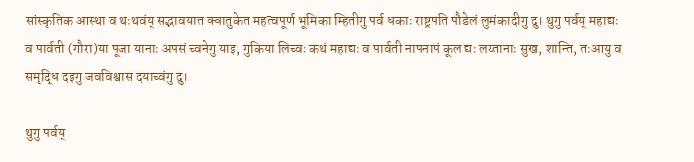सांस्कृतिक आस्था व थःथवंय् सद्भावयात क्वातुकेत महत्वपूर्ण भूमिका म्हितीगु पर्व धकाः राष्ट्रपति पौडेलं लुमंकादीगु दु। थुगु पर्वय् महाद्यः व पार्वती (गौरा)या पूजा यानाः अपसं च्वनेगु याइ, गुकिया लिच्वः कथं महाद्यः व पार्वती नापनापं कूल द्यः लय्तानाः सुख, शान्ति, तःआयु व समृद्धि दइगु जवविश्वास दयाच्वंगु दु।

थुगु पर्वय्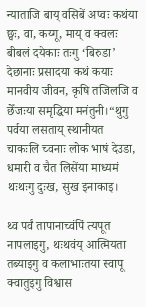न्याताजि बाय् वसिबें अप्वः कथंया छ्वः, वा, कय्गू, माय् व क्वलः बीबलं दयेकाः तःगु ‘बिरुडा’ देछानाः प्रसादया कथं कयाः मानवीय जीवन, कृषि तजिलजि व छेँजःया समृद्धिया मनंतुनी।“थुगु पर्वया लसताय् स्थानीयत चाकःलि च्वनाः लोक भाषं देउडा, धमारी व चैत लिसेंया माध्यमं थःथःगु दुःख, सुख इनाकाइ।

थ्व पर्वं तापानाच्वंपिं त्यपूत नापलाइगु, थःथवंय् आत्मियता तब्याइगु व कलाभाःतया स्वापू क्वातुइगु विश्वास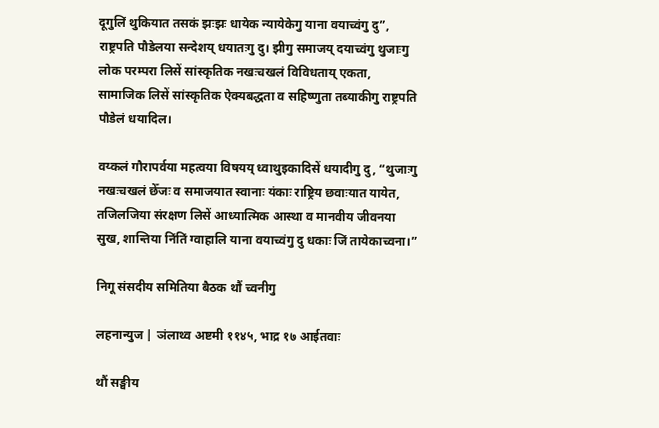दूगुलिं थुकियात तसकं झःझः धायेक न्यायेकेगु याना वयाच्वंगु दु”, राष्ट्रपति पौडेलया सन्देशय् धयातःगु दु। झीगु समाजय् दयाच्वंगु थुजाःगु लोक परम्परा लिसें सांस्कृतिक नखःचखलं विविधताय् एकता, सामाजिक लिसें सांस्कृतिक ऐक्यबद्धता व सहिष्णुता तब्याकीगु राष्ट्रपति पौडेलं धयादिल।

वय्कलं गौरापर्वया महत्वया विषयय् ध्वाथुइकादिसें धयादीगु दु, “थुजाःगु नखःचखलं छेँजः व समाजयात स्वानाः यंकाः राष्ट्रिय छवाःयात यायेत, तजिलजिया संरक्षण लिसें आध्यात्मिक आस्था व मानवीय जीवनया सुख, शान्तिया निंतिं ग्वाहालि याना वयाच्वंगु दु धकाः जिं तायेकाच्वना।”

निगू संसदीय समितिया बैठक थौं च्वनीगु

लहनान्युज | ञंलाथ्व अष्टमी ११४५, भाद्र १७ आईतवाः

थौं सङ्घीय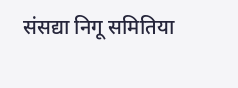संसद्या निगू समितिया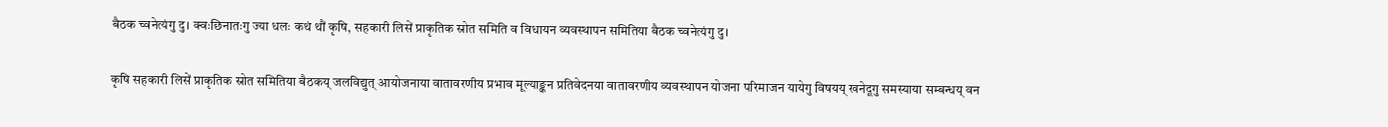बैठक च्वनेत्यंगु दु। क्वःछिनातःगु ज्या धलः कथं थौं कृषि, सहकारी लिसें प्राकृतिक स्रोत समिति व विधायन व्यवस्थापन समितिया बैठक च्वनेत्यंगु दु।

कृषि सहकारी लिसें प्राकृतिक स्रोत समितिया बैठकय् जलविद्युत् आयोजनाया वातावरणीय प्रभाव मूल्याङ्कन प्रतिवेदनया वातावरणीय व्यवस्थापन योजना परिमाजन यायेगु विषयय् खनेदूगु समस्याया सम्बन्धय् वन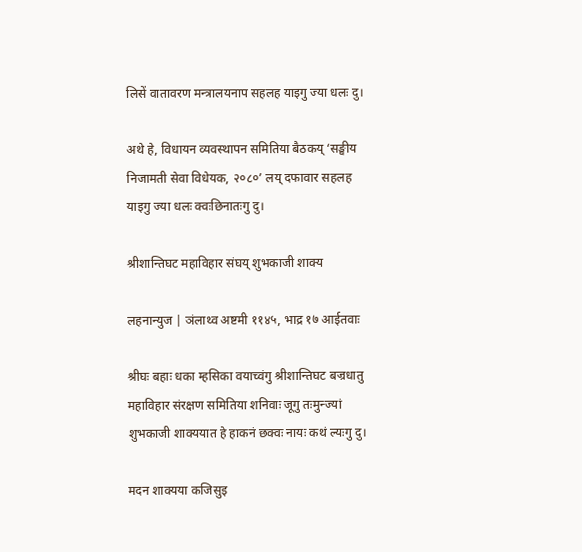लिसें वातावरण मन्त्रालयनाप सहलह याइगु ज्या धलः दु।

अथे हे, विधायन व्यवस्थापन समितिया बैठकय् ‘सङ्घीय निजामती सेवा विधेयक, २०८०’ लय् दफावार सहलह याइगु ज्या धलः क्वःछिनातःगु दु।

श्रीशान्तिघट महाविहार संघय् शुभकाजी शाक्य

लहनान्युज | ञंलाथ्व अष्टमी ११४५, भाद्र १७ आईतवाः

श्रीघः बहाः धका म्हसिका वयाच्वंगु श्रीशान्तिघट बज्रधातु महाविहार संरक्षण समितिया शनिवाः जूगु तःमुन्ज्यां शुभकाजी शाक्ययात हे हाकनं छक्वः नायः कथं ल्यःगु दु।

मदन शाक्यया कजिसुइ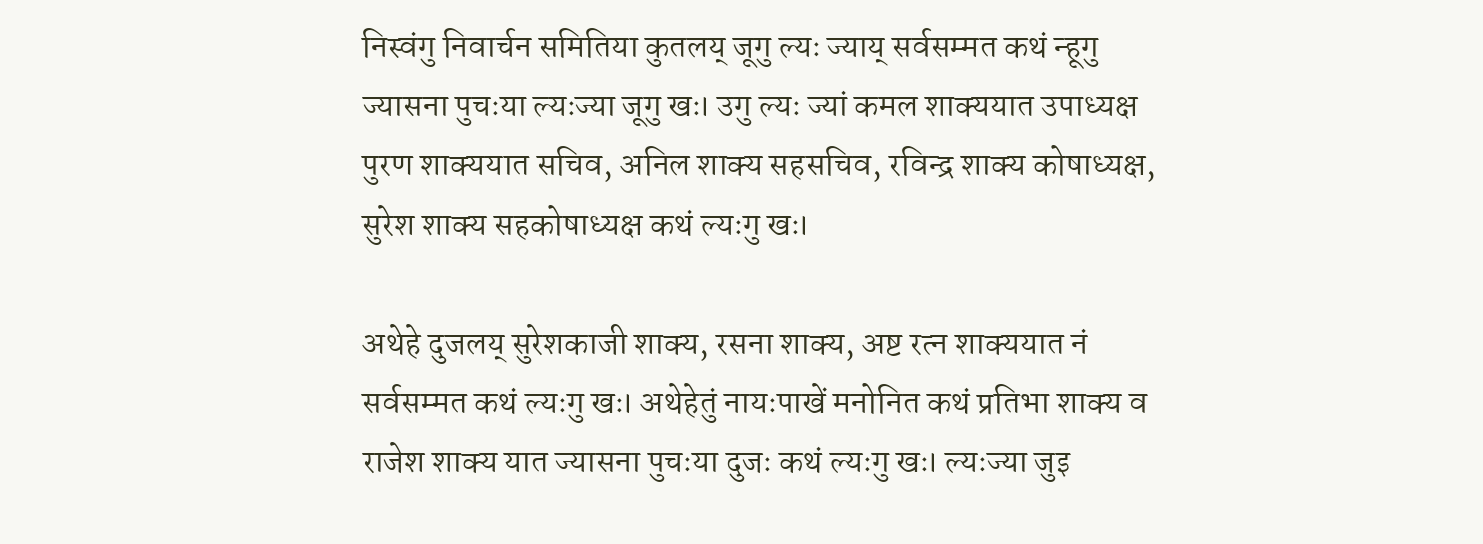निस्वंगु निवार्चन समितिया कुतलय् जूगु ल्यः ज्याय् सर्वसम्मत कथं न्हूगु ज्यासना पुचःया ल्यःज्या जूगु खः। उगु ल्यः ज्यां कमल शाक्ययात उपाध्यक्ष पुरण शाक्ययात सचिव, अनिल शाक्य सहसचिव, रविन्द्र शाक्य कोषाध्यक्ष, सुरेश शाक्य सहकोषाध्यक्ष कथं ल्यःगु खः।

अथेहे दुजलय् सुरेशकाजी शाक्य, रसना शाक्य, अष्ट रत्न शाक्ययात नं सर्वसम्मत कथं ल्यःगु खः। अथेहेतुं नायःपाखें मनोनित कथं प्रतिभा शाक्य व राजेश शाक्य यात ज्यासना पुचःया दुजः कथं ल्यःगु खः। ल्यःज्या जुइ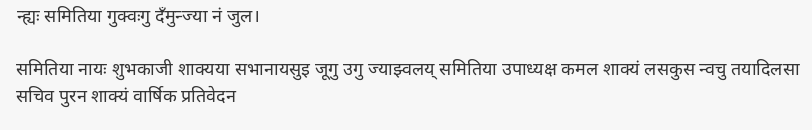न्ह्यः समितिया गुक्वःगु दँमुन्ज्या नं जुल।

समितिया नायः शुभकाजी शाक्यया सभानायसुइ जूगु उगु ज्याझ्वलय् समितिया उपाध्यक्ष कमल शाक्यं लसकुस न्वचु तयादिलसा  सचिव पुरन शाक्यं वार्षिक प्रतिवेदन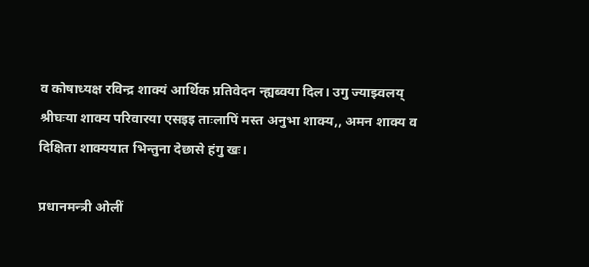व कोषाध्यक्ष रविन्द्र शाक्यं आर्थिक प्रतिवेदन न्ह्यब्वया दिल। उगु ज्याझ्वलय् श्रीघःया शाक्य परिवारया एसइइ ताःलापिं मस्त अनुभा शाक्य,, अमन शाक्य व दिक्षिता शाक्ययात भिन्तुना देछासे हंगु खः।

प्रधानमन्त्री ओलीं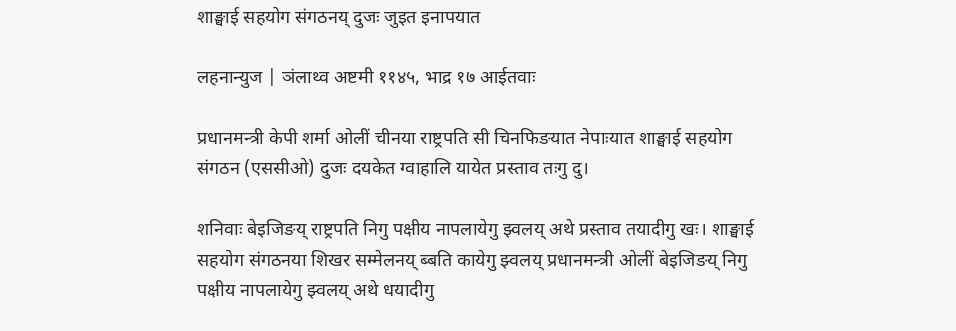शाङ्घाई सहयोग संगठनय् दुजः जुइत इनापयात

लहनान्युज | ञंलाथ्व अष्टमी ११४५, भाद्र १७ आईतवाः

प्रधानमन्त्री केपी शर्मा ओलीं चीनया राष्ट्रपति सी चिनफिङयात नेपाःयात शाङ्घाई सहयोग संगठन (एससीओ) दुजः दयकेत ग्वाहालि यायेत प्रस्ताव तःगु दु।

शनिवाः बेइजिङय् राष्ट्रपति निगु पक्षीय नापलायेगु झ्वलय् अथे प्रस्ताव तयादीगु खः। शाङ्घाई सहयोग संगठनया शिखर सम्मेलनय् ब्बति कायेगु झ्वलय् प्रधानमन्त्री ओलीं बेइजिङय् निगु पक्षीय नापलायेगु झ्वलय् अथे धयादीगु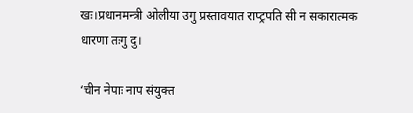खः।प्रधानमन्त्री ओलीया उगु प्रस्तावयात राप्ट्रपति सी न सकारात्मक धारणा तःगु दु।

‘चीन नेपाः नाप संयुक्त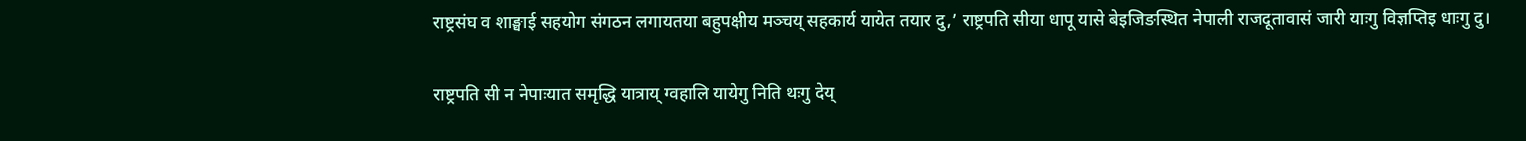राष्ट्रसंघ व शाङ्घाई सहयोग संगठन लगायतया बहुपक्षीय मञ्चय् सहकार्य यायेत तयार दु,’ राष्ट्रपति सीया धापू यासे बेइजिङस्थित नेपाली राजदूतावासं जारी याःगु विज्ञप्तिइ धाःगु दु।

राष्ट्रपति सी न नेपाःयात समृद्धि यात्राय् ग्वहालि यायेगु निति थःगु देय्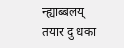न्ह्याब्बलय् तयार दु धका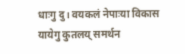धाःगु दु। वयकलं नेपाःया विकास यायेगु कुतलय् समर्थन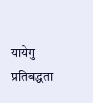यायेगु प्रतिबद्धता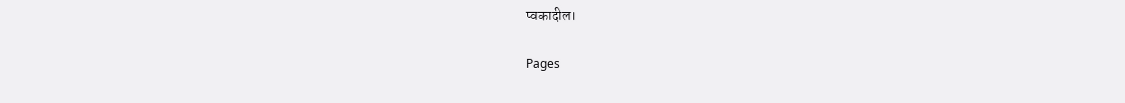प्वकादील।

Pages